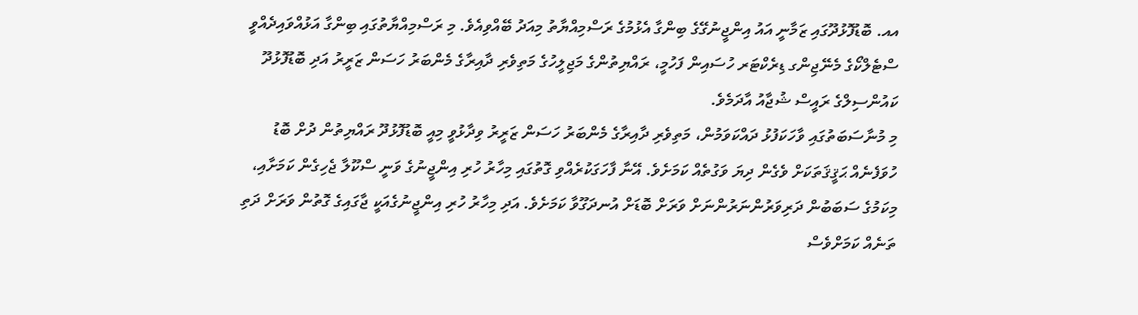އއ. ބޮޑުފޮޅުދޫގައި ޒަމާނީ އައު އިންޖީނުގޭގެ ބިންގާ އެޅުމުގެ ރަސްމިއްޔާތު މިއަދު ބޭއްވިއެވެ. މި ރަސްމިއްޔާތުގައި ބިންގާ އަޅުއްވައިދެއްވީ ސްޓެލްކޯގެ މެނޭޖިންގ ޑިރެކްޓަރ ހުސައިން ފަހުމީ، ރައްޔިތުންގެ މަޖިލީހުގެ މަތިވެރި ދާއިރާގެ މެންބަރު ހަސަން ޒަރީރު އަދި ބޮޑުފޮޅުދޫ ކައުންސިލްގެ ރައީސް ޝުޖާއު އާދަމެވެ.
މި މުނާސަބަތުގައި ވާހަކަފުޅު ދައްކަވަމުން، މަތިވެރި ދާއިރާގެ މެންބަރު ހަސަން ޒަރީރު ވިދާޅުވީ މިއީ ބޮޑުފޮޅުދޫ ރައްޔިތުން ދުށް ބޮޑު ހުވަފެނެއް ޙަޤީޤަތަކަށް ވެގެން ދިޔަ ވަގުތެއް ކަމަށެވެ. އޭނާ ފާހަގަކުރެއްވި ގޮތުގައި މިހާރު ހުރި އިންޖީނުގެ ވަނީ ސްކޫލާ ޖެހިގެން ކަމަށާއި، މިކަމުގެ ސަބަބުން ދަރިވަރުންނަރުންނަށް ވަރަށް ބޮޑަށް އުނދަގޫވާ ކަމަށެވެ. އަދި މިހާރު ހުރި އިންޖީނުގެއަކީ ޖާގައިގެ ގޮތުން ވަރަށް ދަތި ތަނެއް ކަމަށްވެސް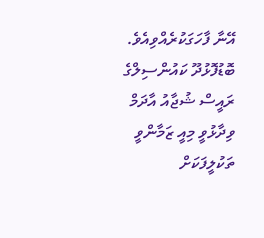އޭނާ ފާހަގަކުރެއްވިއެވެ.
ބޮޑުފޮޅުދޫ ކައުންސިލްގެ ރައީސް ޝުޖާއު އާދަމް ވިދާޅުވީ މިއީ ޒަމާންވީ ތަކުލީފަކަށް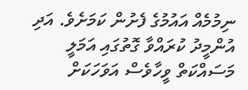ނިމުމެއް އައުމުގެ ފެށުން ކަމަށެވެ. އަދި އުންމީދު ކުރައްވާ ގޮތުގައި އަމަލީ މަސައްކަތް ވީހާވެސް އަވަހަކަށް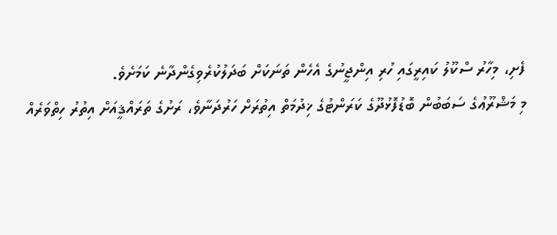ފެށި، މިހާރު ސްކޫލު ކައިރީގައި ހުރި އިންޖީނުގެ އެހެން ތަނަކަށް ބަދަލުކުރެވިގެންދާނެ ކަމަށެވެ.
މި މަޝްރޫޢުގެ ސަބަބުން ބޮޑުފޮޅުދޫގެ ކަރަންޓުގެ ޚިދުމަތް އިތުރަށް ހަރުދަނާވެ، ރަށުގެ ތަރައްޤީއަށް އިތުރު ހިތްވަރެއް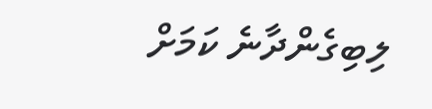ލިބިގެންދާނެ ކަމަށް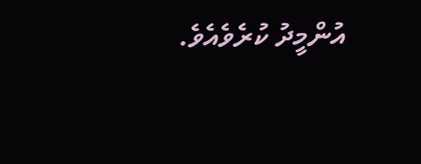އުންމީދު ކުރެވެއެވެ.